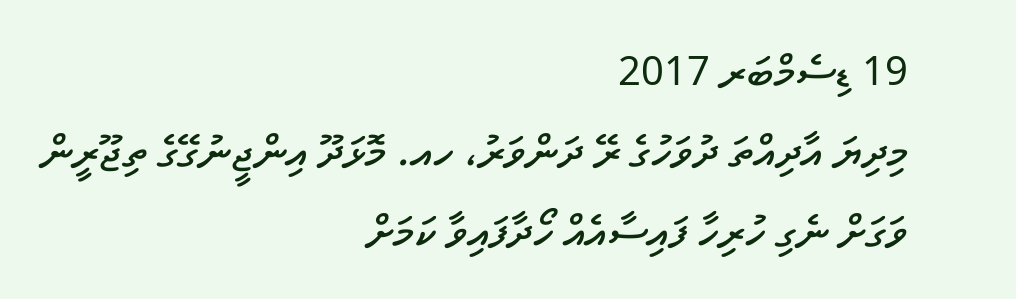19 ޑިސެމްބަރ 2017
މިދިޔަ އާދިއްތަ ދުވަހުގެ ރޭ ދަންވަރު، ހއ. މޮޅަދޫ އިންޖީނުގޭގެ ތިޖޫރީން ވަގަށް ނެގި ހުރިހާ ފައިސާއެއް ހޯދާފައިވާ ކަމަށް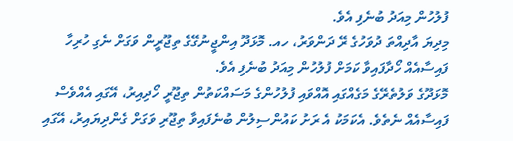ފުލުހުން މިއަދު ބުނެފި އެވެ.
މިދިޔަ އާދިއްތަ ދުވަހުގެ ރޭ ދަންވަރު، ހއ. މޮޅަދޫ އިންޖީނުގޭގެ ތިޖޫރީން ވަގަށް ނެގި ހުރިހާ ފައިސާއެއް ހޯދާފައިވާ ކަމަށް ފުލުހުން މިއަދު ބުނެފި އެވެ.
މޮޅަދޫގެ ވަލުތެރޭގެ މަގެއްގައި އޮއްވައި ފުލުހުންގެ މަސައްކަތުން ތިޖޫރީ ހޯދިއިރު، އޭގައި އެއްވެސް ފައިސާއެއް ނެތެވެ. އެކަމަކު އެ ރަށު ކައުންސިލުން ބުނެފައިވާ ތިޖޫރި ވަގަށް ގެންދިޔައިރު، އޭގައި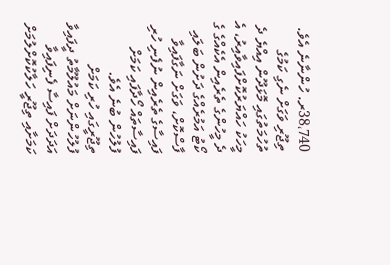38،740ރ. ހުންނާނެ އެވެ.
ތިޖޫރި ވަގަށް ނެގި ކަމުގެ ތުހުމަތުގައި މޮޅަދޫން އިއްޔެ ދެ މީހަކު ހައްޔަރުކޮށްފައިވާއިރު، އެ ދެ މީހުންގެ ތެރެއިން އެކެއްގެ ގެ ކޯޓު އަމުރެއްގެ ދަށުން ބަލައި ފާސްކޮށް، ވަގަށް ނަގާފައިވާ ފައިސާގެ ތެރެއިން ނުފެނި ހުރި ފައިސާތައް ހޯދާފައި ކަމަށް ފުލުހުން ބުނެ އެވެ.
ތިޖޫރީގައި ހުރި ކަމަށް ފުލުހުންނަށް މައުލޫމާތު ދީފައިވާ އަދަދަށް ފައިސާ ފެނިފައިވާ ކަމަށާއި ތިޖޫރީ ހަލާކުކޮށްލުމަށް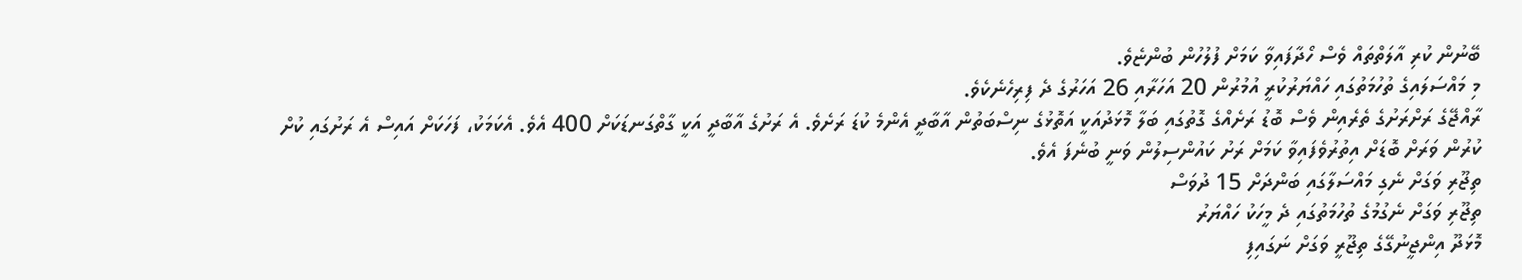ބޭނުން ކުރި އާލަތްތައް ވެސް ހޯދާފައިވާ ކަމަށް ފުލުހުން ބުންޏެވެ.
މި މައްސަލައިގެ ތުހުމަތުގައި ހައްޔަރުކުރީ އުމުރުން 20 އަހަރާއި 26 އަހަރުގެ ދެ ފިރިހެނެކެވެ.
ރާއްޖޭގެ ރަށްރަށުގެ ތެރެއިން ވެސް ބޮޑު ރަށެއްގެ ގޮތުގައި ބަލާ މޮޅަދުއަކީ އަތޮޅުގެ ނިސްބަތުން އާބާދީ އެންމެ ކުޑަ ރަށެވެ. އެ ރަށުގެ އާބާދީ އަކީ ގާތްގަނޑަކަށް 400 އެވެ. އެކަމަކު، ފަހަކަށް އައިސް އެ ރަށުގައި ކުށް ކުރުން ވަރަށް ބޮޑަށް އިތުރުވެފައިވާ ކަމަށް ރަށު ކައުންސިލުން ވަނީ ބުނެފަ އެވެ.
ތިޖޫރި ވަގަށް ނެގި މައްސަލާގައި ބަންދަށް 15 ދުވަސް
ތިޖޫރި ވަގަށް ނެގުމުގެ ތުހުމަތުގައި ދެ މީހަކު ހައްޔަރު
މޮޅަދޫ އިންޖީނުގޭގެ ތިޖޫރީ ވަގަށް ނަގައިފި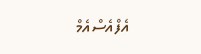އެފްއެސްއެމް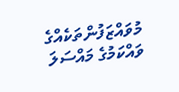މުވައްޒަފުންތަކެއްގެ ވައްކަމުގެ މައްސަލަ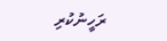ރަހީނުކުރި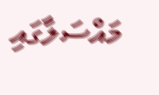މައްސަލާގައި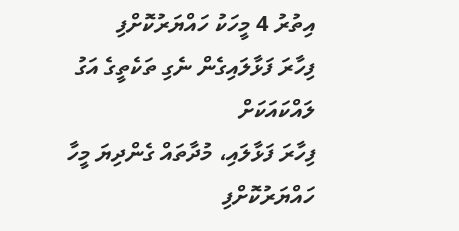އިތުރު 4 މީހަކު ހައްޔަރުކޮށްފި
ފިހާރަ ފަޅާލައިގެން ނެގި ތަކެތީގެ އަގު ލައްކައަކަށް
ފިހާރަ ފަޅާލައި، މުދާތައް ގެންދިޔަ މީހާ ހައްޔަރުކޮށްފި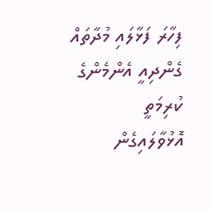ފިހާރަ ފަޅާލައި މުދާތައް ގެންދިއީ އެންމެންގެ ކުރިމަތީ
އޮޅުވާލައިގެން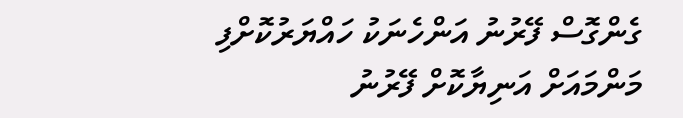ގެންގޮސް ފޭރުނު އަންހެނަކު ހައްޔަރުކޮށްފި
މަންމައަށް އަނިޔާކޮށް ފޭރުނު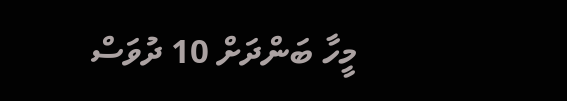މީހާ ބަންދަށް 10 ދުވަސް